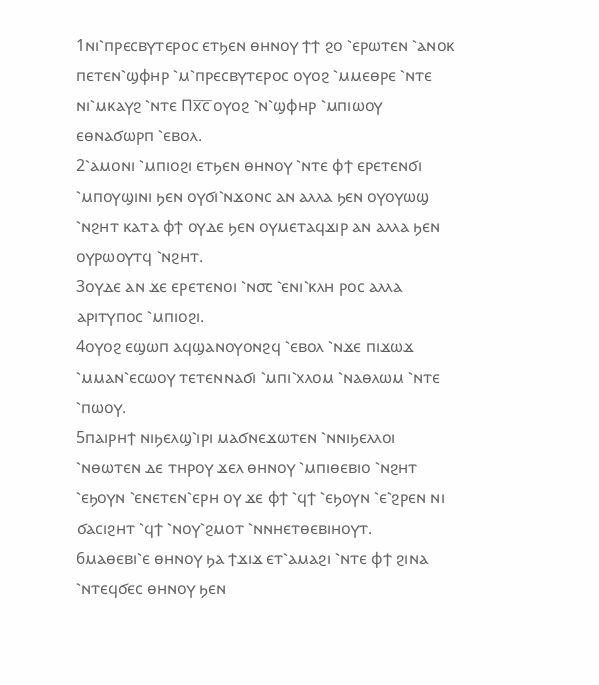1ⲛⲓ⳿ⲡⲣⲉⲥⲃⲩⲧⲉⲣⲟⲥ ⲉⲧϧⲉⲛ ⲑⲏⲛⲟⲩ ϯϯ ϩⲟ ⳿ⲉⲣⲱⲧⲉⲛ ⳿ⲁⲛⲟⲕ ⲡⲉⲧⲉⲛ⳿ϣⲫⲏⲣ ⳿ⲙ⳿ⲡⲣⲉⲥⲃⲩⲧⲉⲣⲟⲥ ⲟⲩⲟϩ ⳿ⲙⲙⲉⲑⲣⲉ ⳿ⲛⲧⲉ ⲛⲓ⳿ⲙⲕⲁⲩϩ ⳿ⲛⲧⲉ Ⲡⲭ̅ⲥ̅ ⲟⲩⲟϩ ⳿ⲛ⳿ϣⲫⲏⲣ ⳿ⲙⲡⲓⲱⲟⲩ ⲉⲑⲛⲁϭⲱⲣⲡ ⳿ⲉⲃⲟⲗ.
2⳿ⲁⲙⲟⲛⲓ ⳿ⲙⲡⲓⲟϩⲓ ⲉⲧϧⲉⲛ ⲑⲏⲛⲟⲩ ⳿ⲛⲧⲉ ⲫϯ ⲉⲣⲉⲧⲉⲛϭⲓ ⳿ⲙⲡⲟⲩϣⲓⲛⲓ ϧⲉⲛ ⲟⲩϭⲓ⳿ⲛϫⲟⲛⲥ ⲁⲛ ⲁⲗⲗⲁ ϧⲉⲛ ⲟⲩⲟⲩⲱϣ ⳿ⲛϩⲏⲧ ⲕⲁⲧⲁ ⲫϯ ⲟⲩⲇⲉ ϧⲉⲛ ⲟⲩⲙⲉⲧⲁϥϫⲓⲣ ⲁⲛ ⲁⲗⲗⲁ ϧⲉⲛ ⲟⲩⲣⲱⲟⲩⲧϥ ⳿ⲛϩⲏⲧ.
3ⲟⲩⲇⲉ ⲁⲛ ϫⲉ ⲉⲣⲉⲧⲉⲛⲟⲓ ⳿ⲛ⳪ ⳿ⲉⲛⲓ⳿ⲕⲗⲏ ⲣⲟⲥ ⲁⲗⲗⲁ ⲁⲣⲓⲧⲩⲡⲟⲥ ⳿ⲙⲡⲓⲟϩⲓ.
4ⲟⲩⲟϩ ⲉϣⲱⲡ ⲁϥϣⲁⲛⲟⲩⲟⲛϩϥ ⳿ⲉⲃⲟⲗ ⳿ⲛϫⲉ ⲡⲓϫⲱϫ ⳿ⲙⲙⲁⲛ⳿ⲉⲥⲱⲟⲩ ⲧⲉⲧⲉⲛⲛⲁϭⲓ ⳿ⲙⲡⲓ⳿ⲭⲗⲟⲙ ⳿ⲛⲁⲑⲗⲱⲙ ⳿ⲛⲧⲉ ⳿ⲡⲱⲟⲩ.
5ⲡⲁⲓⲣⲏϯ ⲛⲓϧⲉⲗϣ⳿ⲓⲣⲓ ⲙⲁϭⲛⲉϫⲱⲧⲉⲛ ⳿ⲛⲛⲓϧⲉⲗⲗⲟⲓ ⳿ⲛⲑⲱⲧⲉⲛ ⲇⲉ ⲧⲏⲣⲟⲩ ϫⲉⲗ ⲑⲏⲛⲟⲩ ⳿ⲙⲡⲓⲑⲉⲃⲓⲟ ⳿ⲛϩⲏⲧ ⳿ⲉϧⲟⲩⲛ ⳿ⲉⲛⲉⲧⲉⲛ⳿ⲉⲣⲏ ⲟⲩ ϫⲉ ⲫϯ ⳿ϥϯ ⳿ⲉϧⲟⲩⲛ ⳿ⲉ⳿ϩⲣⲉⲛ ⲛⲓ ϭⲁⲥⲓϩⲏⲧ ⳿ϥϯ ⳿ⲛⲟⲩ⳿ϩⲙⲟⲧ ⳿ⲛⲛⲏⲉⲧⲑⲉⲃⲓⲏⲟⲩⲧ.
6ⲙⲁⲑⲉⲃⲓ⳿ⲉ ⲑⲏⲛⲟⲩ ϧⲁ ϯϫⲓϫ ⲉⲧ⳿ⲁⲙⲁϩⲓ ⳿ⲛⲧⲉ ⲫϯ ϩⲓⲛⲁ ⳿ⲛⲧⲉϥϭⲉⲥ ⲑⲏⲛⲟⲩ ϧⲉⲛ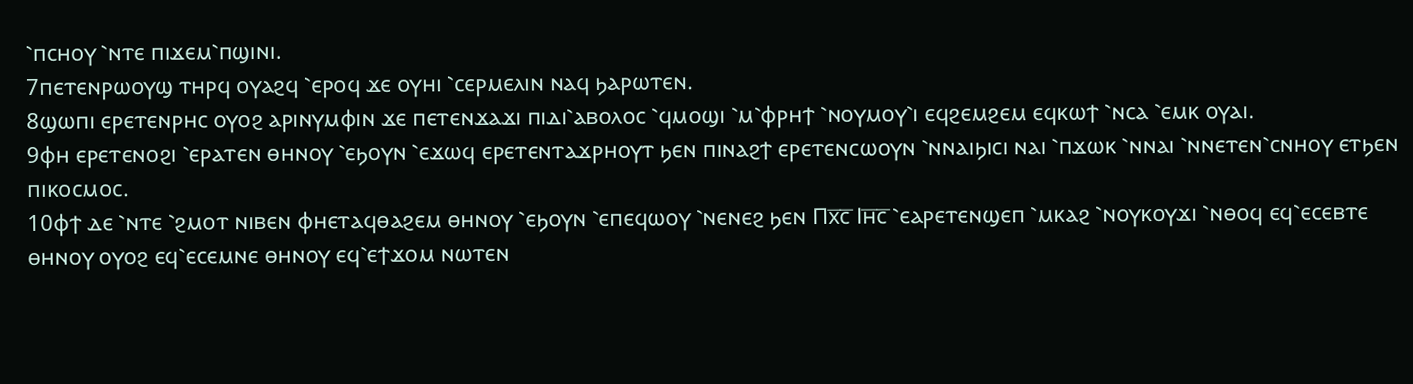⳿ⲡⲥⲏⲟⲩ ⳿ⲛⲧⲉ ⲡⲓϫⲉⲙ⳿ⲡϣⲓⲛⲓ.
7ⲡⲉⲧⲉⲛⲣⲱⲟⲩϣ ⲧⲏⲣϥ ⲟⲩⲁϩϥ ⳿ⲉⲣⲟϥ ϫⲉ ⲟⲩⲏⲓ ⳿ⲥⲉⲣⲙⲉⲗⲓⲛ ⲛⲁϥ ϧⲁⲣⲱⲧⲉⲛ.
8ϣⲱⲡⲓ ⲉⲣⲉⲧⲉⲛⲣⲏⲥ ⲟⲩⲟϩ ⲁⲣⲓⲛⲩⲙⲫⲓⲛ ϫⲉ ⲡⲉⲧⲉⲛϫⲁϫⲓ ⲡⲓⲇⲓ⳿ⲁⲃⲟⲗⲟⲥ ⳿ϥⲙⲟϣⲓ ⳿ⲙ⳿ⲫⲣⲏϯ ⳿ⲛⲟⲩⲙⲟⲩ⳿ⲓ ⲉϥϩⲉⲙϩⲉⲙ ⲉϥⲕⲱϯ ⳿ⲛⲥⲁ ⳿ⲉⲙⲕ ⲟⲩⲁⲓ.
9ⲫⲏ ⲉⲣⲉⲧⲉⲛⲟϩⲓ ⳿ⲉⲣⲁⲧⲉⲛ ⲑⲏⲛⲟⲩ ⳿ⲉϧⲟⲩⲛ ⳿ⲉϫⲱϥ ⲉⲣⲉⲧⲉⲛⲧⲁϫⲣⲏⲟⲩⲧ ϧⲉⲛ ⲡⲓⲛⲁϩϯ ⲉⲣⲉⲧⲉⲛⲥⲱⲟⲩⲛ ⳿ⲛⲛⲁⲓϧⲓⲥⲓ ⲛⲁⲓ ⳿ⲡϫⲱⲕ ⳿ⲛⲛⲁⲓ ⳿ⲛⲛⲉⲧⲉⲛ⳿ⲥⲛⲏⲟⲩ ⲉⲧϧⲉⲛ ⲡⲓⲕⲟⲥⲙⲟⲥ.
10ⲫϯ ⲇⲉ ⳿ⲛⲧⲉ ⳿ϩⲙⲟⲧ ⲛⲓⲃⲉⲛ ⲫⲏⲉⲧⲁϥⲑⲁϩⲉⲙ ⲑⲏⲛⲟⲩ ⳿ⲉϧⲟⲩⲛ ⳿ⲉⲡⲉϥⲱⲟⲩ ⳿ⲛⲉⲛⲉϩ ϧⲉⲛ Ⲡⲭ̅ⲥ̅ Ⲓⲏ̅ⲥ̅ ⳿ⲉⲁⲣⲉⲧⲉⲛϣⲉⲡ ⳿ⲙⲕⲁϩ ⳿ⲛⲟⲩⲕⲟⲩϫⲓ ⳿ⲛⲑⲟϥ ⲉϥ⳿ⲉⲥⲉⲃⲧⲉ ⲑⲏⲛⲟⲩ ⲟⲩⲟϩ ⲉϥ⳿ⲉⲥⲉⲙⲛⲉ ⲑⲏⲛⲟⲩ ⲉϥ⳿ⲉϯϫⲟⲙ ⲛⲱⲧⲉⲛ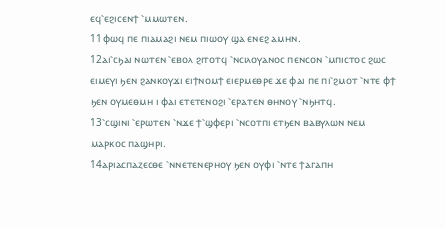ⲉϥ⳿ⲉϩⲓⲥⲉⲛϯ ⳿ⲙⲙⲱⲧⲉⲛ.
11ⲫⲱϥ ⲡⲉ ⲡⲓⲁⲙⲁϩⲓ ⲛⲉⲙ ⲡⲓⲱⲟⲩ ϣⲁ ⲉⲛⲉϩ ⲁⲙⲏⲛ.
12ⲁⲓ⳿ⲥϧⲁⲓ ⲛⲱⲧⲉⲛ ⳿ⲉⲃⲟⲗ ϩⲓⲧⲟⲧϥ ⳿ⲛⲥⲓⲗⲟⲩⲁⲛⲟⲥ ⲡⲉⲛⲥⲟⲛ ⳿ⲙⲡⲓⲥⲧⲟⲥ ϩⲱⲥ ⲉⲓⲙⲉⲩⲓ ϧⲉⲛ ϩⲁⲛⲕⲟⲩϫⲓ ⲉⲓϯⲛⲟⲙϯ ⲉⲓⲉⲣⲙⲉⲑⲣⲉ ϫⲉ ⲫⲁⲓ ⲡⲉ ⲡⲓ⳿ϩⲙⲟⲧ ⳿ⲛⲧⲉ ⲫϯ ϧⲉⲛ ⲟⲩⲙⲉⲑⲙⲏ ⲓ ⲫⲁⲓ ⲉⲧⲉⲧⲉⲛⲟϩⲓ ⳿ⲉⲣⲁⲧⲉⲛ ⲑⲏⲛⲟⲩ ⳿ⲛϧⲏⲧϥ.
13⳿ⲥϣⲓⲛⲓ ⳿ⲉⲣⲱⲧⲉⲛ ⳿ⲛϫⲉ ϯ⳿ϣⲫⲉⲣⲓ ⳿ⲛⲥⲟⲧⲡⲓ ⲉⲧϧⲉⲛ ⲃⲁⲃⲩⲗⲱⲛ ⲛⲉⲙ ⲙⲁⲣⲕⲟⲥ ⲡⲁϣⲏⲣⲓ.
14ⲁⲣⲓⲁⲥⲡⲁⲍⲉⲥⲑⲉ ⳿ⲛⲛⲉⲧⲉⲛⲉⲣⲏⲟⲩ ϧⲉⲛ ⲟⲩⲫⲓ ⳿ⲛⲧⲉ ϯⲁⲅⲁⲡⲏ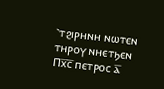⳿ⲧϩⲓⲣⲏⲛⲏ ⲛⲱⲧⲉⲛ ⲧⲏⲣⲟⲩ ⲛⲏⲉⲧϧⲉⲛ Ⲡⲭ̅ⲥ̅ ⲡⲉⲧⲣⲟⲥ ⲁ̅